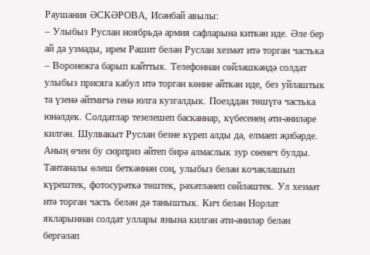Раушания ӘСКӘРОВА, Исәнбай авылы:
– Улыбыз Руслан ноябрьдә армия сафларына киткән иде. Әле бер ай да узмады, ирем Рәшит белән Руслан хезмәт итә торган частька – Воронежга барып кайттык. Телефоннан сөйләшкәндә солдат улыбыз присяга кабул итә торган көнне әйткән иде, без уйлаштык та үзенә әйтмичә генә юлга кузгалдык. Поезддан төшүгә частька юнәлдек. Солдатлар тезелешеп басканнар, күбесенең әти-әниләре килгән. Шулвакыт Руслан безне күреп алды да, елмаеп җибәрде. Аның өчен бу сюрприз әйтеп бирә алмаслык зур сөенеч булды. Тантаналы өлеш беткәннән соң, улыбыз белән кочаклашып күрештек, фотосурәткә төштек, рәхәтләнеп сөйләштек. Ул хезмәт итә торган часть белән дә таныштык. Кич белән Норлат якларыннан солдат уллары янына килгән әти-әниләр белән бергәләп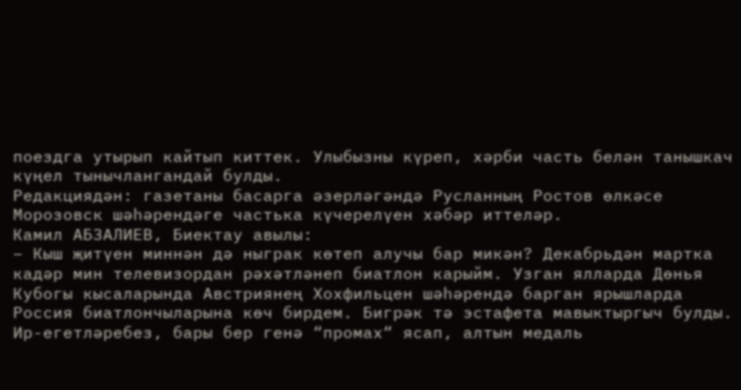поездга утырып кайтып киттек. Улыбызны күреп, хәрби часть белән танышкач күңел тынычлангандай булды.
Редакциядән: газетаны басарга әзерләгәндә Русланның Ростов өлкәсе Морозовск шәһәрендәге частька күчерелүен хәбәр иттеләр.
Камил АБЗАЛИЕВ, Биектау авылы:
– Кыш җитүен миннән дә ныграк көтеп алучы бар микән? Декабрьдән мартка кадәр мин телевизордан рәхәтләнеп биатлон карыйм. Узган ялларда Дөнья Кубогы кысаларында Австриянең Хохфильцен шәһәрендә барган ярышларда Россия биатлончыларына көч бирдем. Бигрәк тә эстафета мавыктыргыч булды. Ир-егетләребез, бары бер генә “промах“ ясап, алтын медаль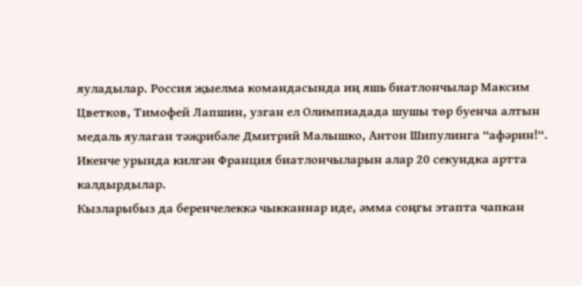яуладылар. Россия җыелма командасында иң яшь биатлончылар Максим Цветков, Тимофей Лапшин, узган ел Олимпиадада шушы төр буенча алтын медаль яулаган тәҗрибәле Дмитрий Малышко, Антон Шипулинга “афәрин!“. Икенче урында килгән Франция биатлончыларын алар 20 секундка артта калдырдылар.
Кызларыбыз да беренчелеккә чыкканнар иде, әмма соңгы этапта чапкан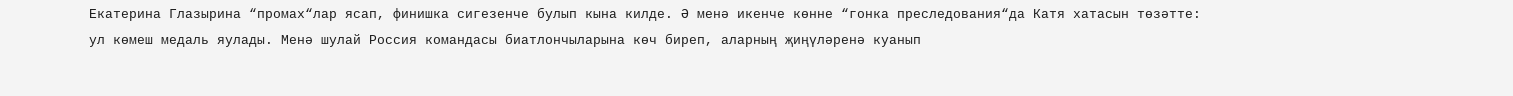Екатерина Глазырина “промах“лар ясап, финишка сигезенче булып кына килде. Ә менә икенче көнне “гонка преследования“да Катя хатасын төзәтте: ул көмеш медаль яулады. Менә шулай Россия командасы биатлончыларына көч биреп, аларның җиңүләренә куанып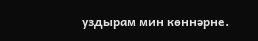уздырам мин көннәрне.